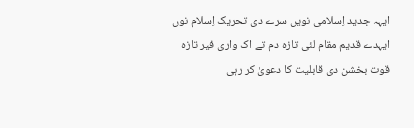ایہہ جدید اِسلامی نویں سرے دی تحریک اِسلام نوں ایہدے قدیم مقام لئی تازہ دم تے اک واری فیر تازہ قوت بخشن دی قابلیت کا دعویٰ کر رہی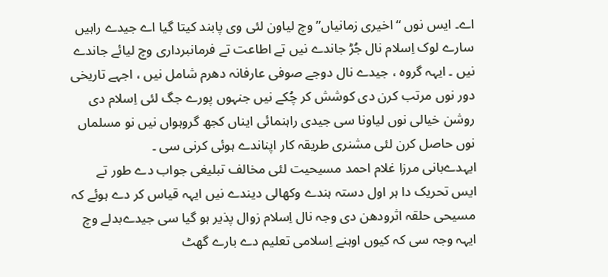اے۔ ایس نوں “اخیری زمانیاں” وچ لیاون لئی وی پابند کیتا گیا اے جیدے راہیں سارے لوک اِسلام نال جُڑ جاندے نیں تے اطاعت تے فرمانبرداری وچ لیائے جاندے نیں ۔ ایہہ گروہ ، جیدے نال دوجے صوفی عارفانہ دھرم شامل نیں ، اجہے تاریخی دور نوں مرتب کرن دی کوشش کر چُکے نیں جنہوں پورے جگ لئی اِسلام دی روشن خیالی نوں لیاونا سی جیدی راہنمائی ایناں کجھ گروہواں نیں نو مسلماں نوں حاصل کرن لئی مشنری طریقہ کار اپناندے ہوئی کرنی سی ۔
ایہدےبانی مرزا غلام احمد مسیحیت لئی مخالف تبلیغی جواب دے طور تے ایس تحریک دا ہر اول دستہ ہندے وکھالی دیندے نیں ایہہ قیاس کر دے ہوئے کہ مسیحی حلقہ اثرودھن دی وجہ نال اِسلام زوال پذیر ہو گیا سی جیدےبدلے وچ ایہہ وجہ سی کہ کیوں اوہنے اِسلامی تعلیم دے بارے گھٹ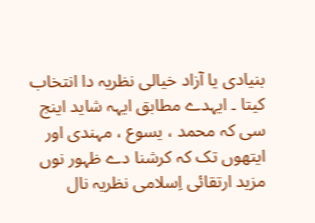بنیادی یا آزاد خیالی نظریہ دا انتخاب کیتا ۔ ایہدے مطابق ایہہ شاید اینج سی کہ محمد ، یسوع ، مہندی اور ایتھوں تک کہ کرشنا دے ظہور نوں مزید ارتقائی اِسلامی نظریہ نال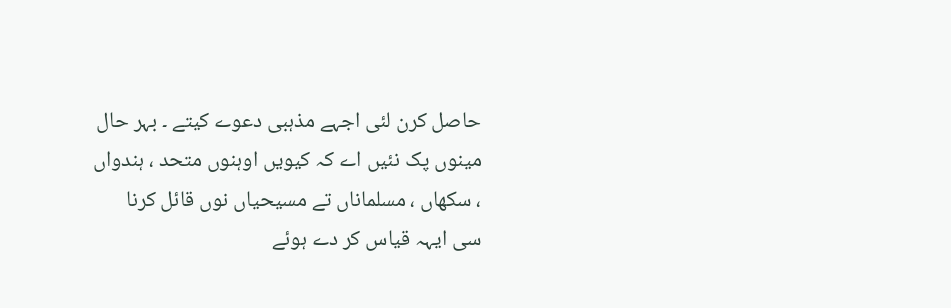حاصل کرن لئی اجہے مذہبی دعوے کیتے ۔ بہر حال مینوں پک نئیں اے کہ کیویں اوہنوں متحد ، ہندواں ، سکھاں ، مسلماناں تے مسیحیاں نوں قائل کرنا سی ایہہ قیاس کر دے ہوئے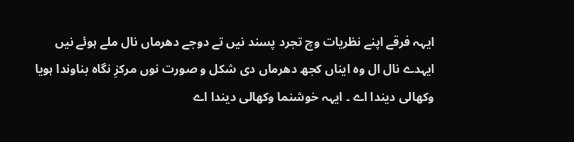ایہہ فرقے اپنے نظریات وچ تجرد پسند نیں تے دوجے دھرماں نال ملے ہوئے نیں ایہدے نال ال وہ ایناں کجھ دھرماں دی شکل و صورت نوں مرکزِ نگاہ بناوندا ہویا وکھالی دیندا اے ۔ ایہہ خوشنما وکھالی دیندا اے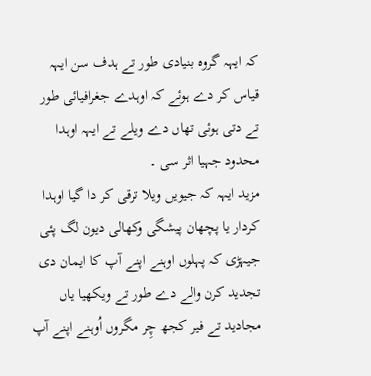کہ ایہہ گروہ بنیادی طور تے ہدف سن ایہہ قیاس کر دے ہوئے کہ اوہدے جغرافیائی طور تے دتی ہوئی تھاں دے ویلے تے ایہہ اوہدا محدود جہیا اثر سی ۔
مزید ایہہ کہ جیویں ویلا ترقی کر دا گیا اوہدا کردار یا پچھان پیشگی وکھالی دیون لگ پئی جیہڑی کہ پہلوں اوہنے اپنے آپ کا ایمان دی تجدید کرن والے دے طور تے ویکھیا یاں مجادید تے فیر کجھ چِر مگروں اُوہنے اپنے آپ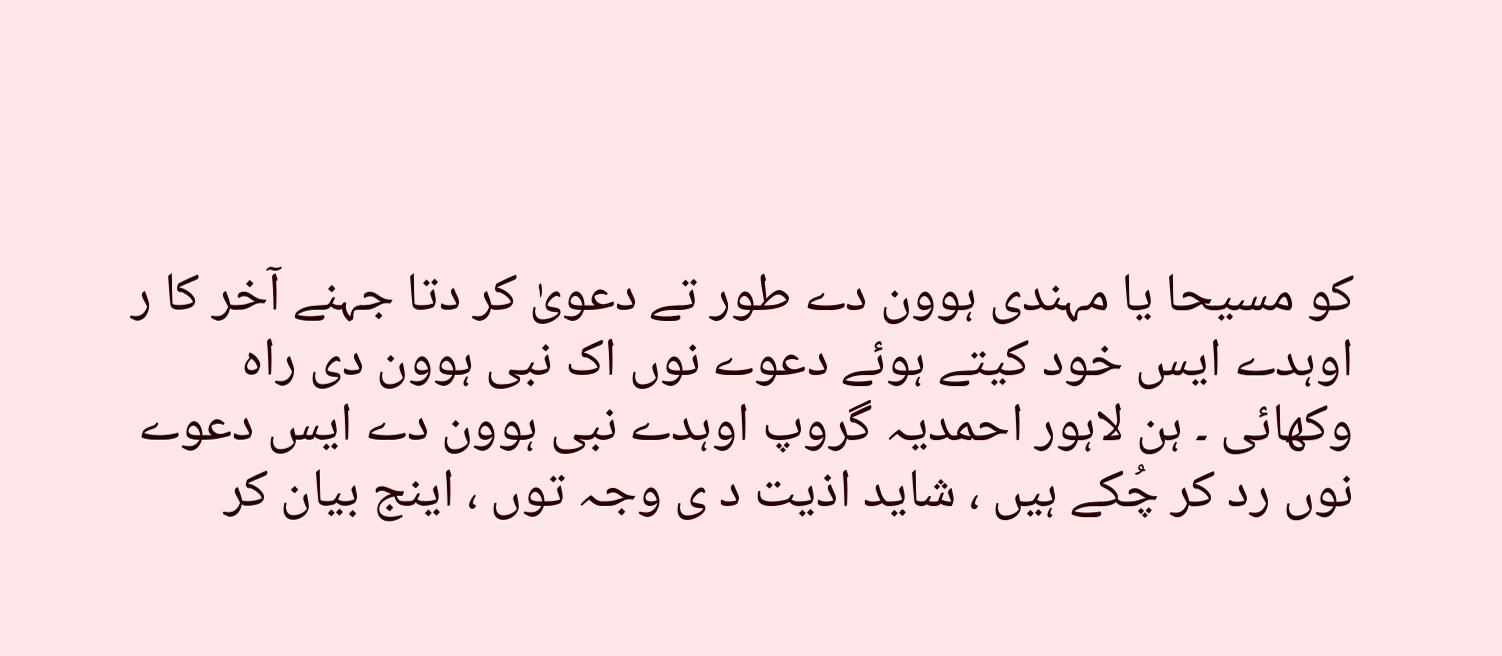کو مسیحا یا مہندی ہوون دے طور تے دعویٰ کر دتا جہنے آخر کا ر اوہدے ایس خود کیتے ہوئے دعوے نوں اک نبی ہوون دی راہ وکھائی ۔ ہن لاہور احمدیہ گروپ اوہدے نبی ہوون دے ایس دعوے نوں رد کر چُکے ہیں ، شاید اذیت د ی وجہ توں ، اینج بیان کر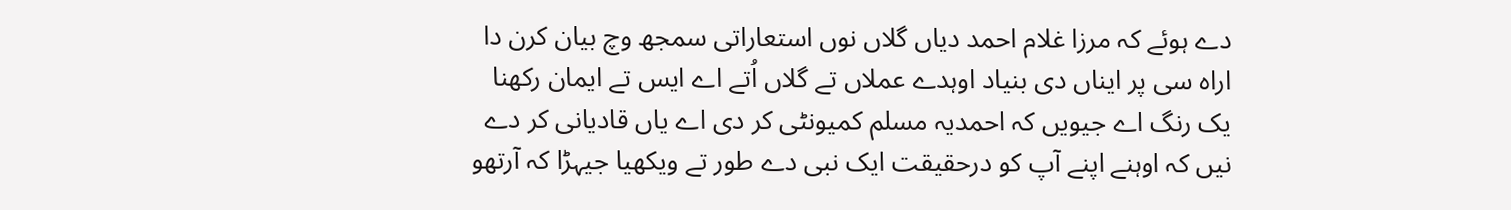دے ہوئے کہ مرزا غلام احمد دیاں گلاں نوں استعاراتی سمجھ وچ بیان کرن دا اراہ سی پر ایناں دی بنیاد اوہدے عملاں تے گلاں اُتے اے ایس تے ایمان رکھنا یک رنگ اے جیویں کہ احمدیہ مسلم کمیونٹی کر دی اے یاں قادیانی کر دے نیں کہ اوہنے اپنے آپ کو درحقیقت ایک نبی دے طور تے ویکھیا جیہڑا کہ آرتھو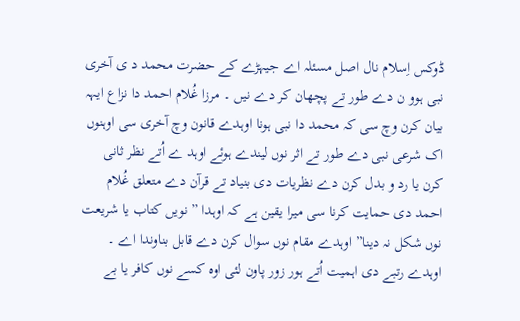ڈوکس اِسلام نال اصل مسئلہ اے جیہڑے کے حضرت محمد د ی آخری نبی ہوو ن دے طور تے پچھان کر دے نیں ۔ مرزا غُلام احمد دا نزاع ایہہ بیان کرن وچ سی کہ محمد دا نبی ہونا اوہدے قانون وچ آخری سی اوہنوں اک شرعی نبی دے طور تے اثر نوں لیندے ہوئے اوہد ے اُتے نظر ثانی کرن یا رد و بدل کرن دے نظریات دی بنیاد تے قرآن دے متعلق غُلام احمد دی حمایت کرنا سی میرا یقین ہے کہ اوہدا ” نویں کتاب یا شریعت نوں شکل نہ دینا” اوہدے مقام نوں سوال کرن دے قابل بناوندا اے ۔ اوہدے رتبے دی اہمیت اُتے ہور زور پاون لئی اوہ کسے نوں کافر یا بے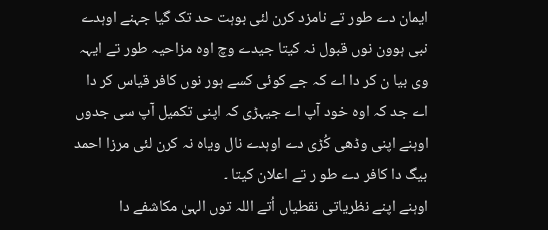ایمان دے طور تے نامزد کرن لئی بوہت حد تک گیا جہنے اوہدے نبی ہوون نوں قبول نہ کیتا جیدے وچ اوہ مزاحیہ طور تے ایہہ وی بیا ن کر دا اے کہ جے کوئی کسے ہور نوں کافر قیاس کر دا اے جد کہ اوہ خود آپ اے جیہڑی کہ اپنی تکمیل آپ سی جدوں اوہنے اپنی وڈھی کُڑی دے اوہدے نال ویاہ نہ کرن لئی مرزا احمد بیگ دا کافر دے طو ر تے اعلان کیتا ۔
اوہنے اپنے نظریاتی نقطیاں اُتے اللہ توں الہیٰ مکاشفے دا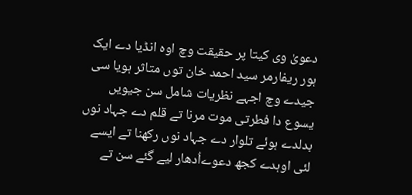دعویٰ وی کیتا پر حقیقت وچ اوہ انڈیا دے ایک ہور ریفارمر سید احمد خان توں متاثر ہویا سی جیدے وچ اجہے نظریات شامل سن جیویں یسوع دا فطرتی موت مرنا تے قلم دے جہاد نوں بدلدے ہوئے تلوار دے جہاد نوں رکھنا تے ایسے لئی اوہدے کجھ دعوےاُدھار لیے گئے سن تے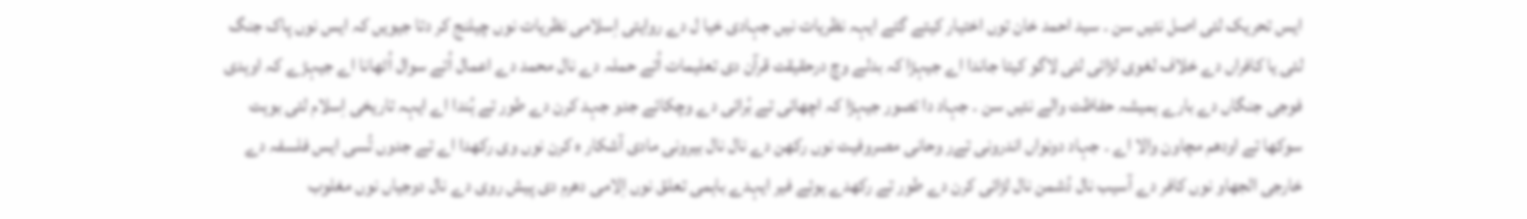ایس تحریک لئی اصل نئیں سن ۔ سید احمد خان توں اختیار کیتے گئے ایہہ نظریات نیں جہادی خیا ل دے روایتی اِسلامی نظریات نوں چیلنج کر دتا جیویں کہ ایس نوں پاک جنگ لئی یا کافراں دے خلاف لغوی لڑائی لئی لاگو کیتا جاندا اے جیہڑا کہ بدلے وچ درحقیقت قرآن دی تعلیمات اُتے حملہ دے نال محمد دے اعمال اُتے سوال اُٹھانا اے جیہڑے کہ اوہدی فوجی جنگاں دے بارے ہمیشہ حفاظت والے نئیں سن ۔ جہاد دا تصور جیہڑا کہ اچھائی تے بُرائی دے وچکائے جدو جہد کرن دے طور تے ہُندا اے ایہہ تاریخی اِسلام لئی بوہت سوکھا تے اودھم مچاون والا اے ۔ جہاد دونواں اندرونی تےر وحانی مصروفیت نوں رکھن دے نال نال بیرونی مادی آشکار ہ کرن نوں وی رکھدا اے تے جدوں تُسی ایس فلسفہ دے خارجی الجھاو نوں کافر دے آسیب نال دُشمن نال لڑائی کرن دے طور تے رکھدے ہوئے فیر ایہدے باہمی تعلق نوں اِلامی دھرم دی پیش روی دے نال دوجیاں نوں مغلوب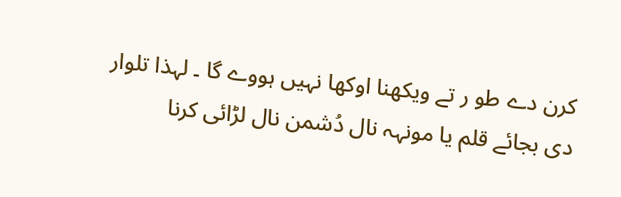کرن دے طو ر تے ویکھنا اوکھا نہیں ہووے گا ۔ لہذا تلوار دی بجائے قلم یا مونہہ نال دُشمن نال لڑائی کرنا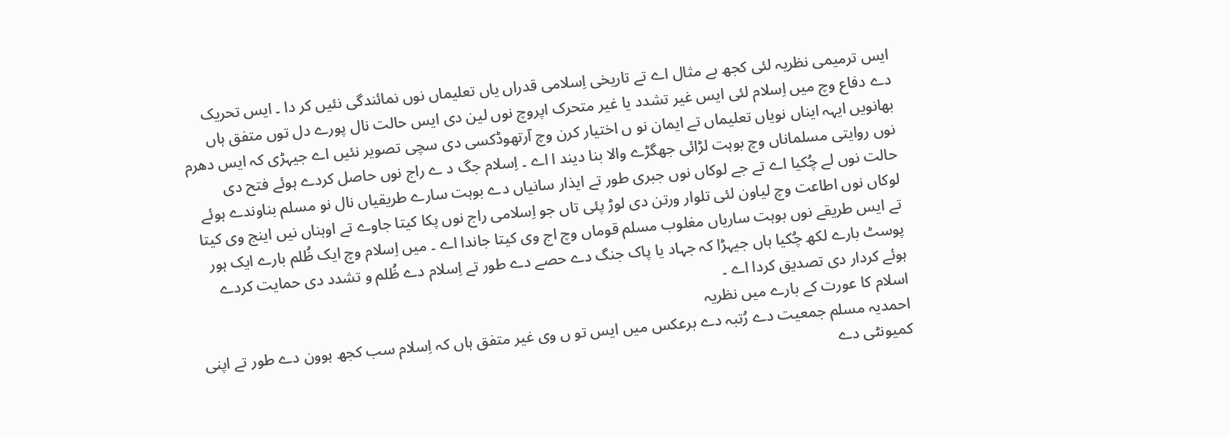ایس ترمیمی نظریہ لئی کجھ بے مثال اے تے تاریخی اِسلامی قدراں یاں تعلیماں نوں نمائندگی نئیں کر دا ۔ ایس تحریک دے دفاع وچ میں اِسلام لئی ایس غیر تشدد یا غیر متحرک اپروچ نوں لین دی ایس حالت نال پورے دل توں متفق ہاں بھانویں ایہہ ایناں نویاں تعلیماں تے ایمان نو ں اختیار کرن وچ آرتھوڈکسی دی سچی تصویر نئیں اے جیہڑی کہ ایس دھرم نوں روایتی مسلماناں وچ بوہت لڑائی جھگڑے والا بنا دیند ا اے ۔ اِسلام جگ د ے راج نوں حاصل کردے ہوئے فتح دی حالت نوں لے چُکیا اے تے جے لوکاں نوں جبری طور تے ایذار سانیاں دے بوہت سارے طریقیاں نال نو مسلم بناوندے ہوئے لوکاں نوں اطاعت وچ لیاون لئی تلوار ورتن دی لوڑ پئی تاں جو اِسلامی راج نوں پکا کیتا جاوے تے اوہناں نیں اینج وی کیتا تے ایس طریقے نوں بوہت ساریاں مغلوب مسلم قوماں وچ اج وی کیتا جاندا اے ۔ میں اِسلام وچ ایک ظُلم بارے ایک ہور پوسٹ بارے لکھ چُکیا ہاں جیہڑا کہ جہاد یا پاک جنگ دے حصے دے طور تے اِسلام دے ظُلم و تشدد دی حمایت کردے ہوئے کردار دی تصدیق کردا اے ۔
اسلام کا عورت کے بارے میں نظریہ
احمدیہ مسلم جمعیت دے رُتبہ دے برعکس میں ایس تو ں وی غیر متفق ہاں کہ اِسلام سب کجھ ہوون دے طور تے اپنی کمیونٹی دے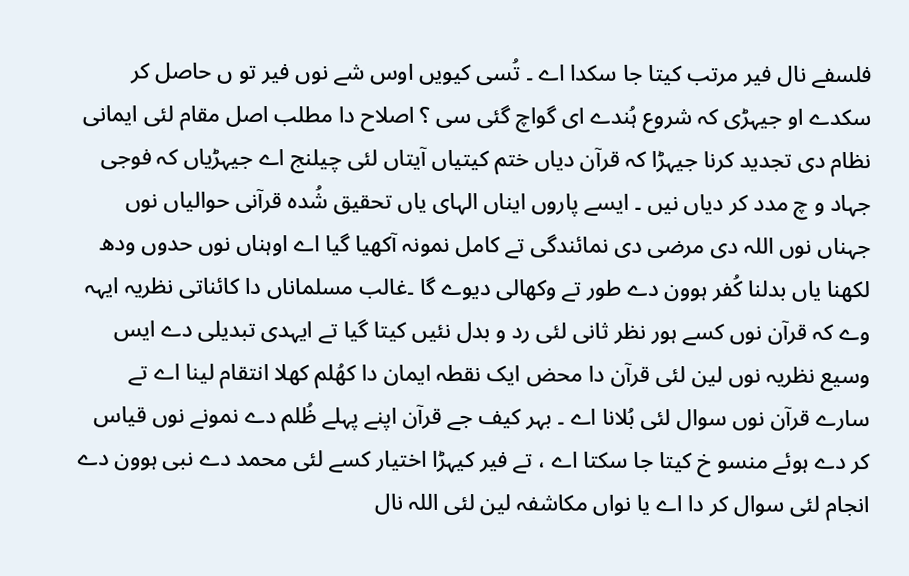فلسفے نال فیر مرتب کیتا جا سکدا اے ۔ تُسی کیویں اوس شے نوں فیر تو ں حاصل کر سکدے او جیہڑی کہ شروع ہُندے ای گواچ گئی سی ؟ اصلاح دا مطلب اصل مقام لئی ایمانی نظام دی تجدید کرنا جیہڑا کہ قرآن دیاں ختم کیتیاں آیتاں لئی چیلنج اے جیہڑیاں کہ فوجی جہاد و چ مدد کر دیاں نیں ۔ ایسے پاروں ایناں الہای یاں تحقیق شُدہ قرآنی حوالیاں نوں جہناں نوں اللہ دی مرضی دی نمائندگی تے کامل نمونہ آکھیا گیا اے اوہناں نوں حدوں ودھ لکھنا یاں بدلنا کُفر ہوون دے طور تے وکھالی دیوے گا ۔غالب مسلماناں دا کائناتی نظریہ ایہہ وے کہ قرآن نوں کسے ہور نظر ثانی لئی رد و بدل نئیں کیتا گیا تے ایہدی تبدیلی دے ایس وسیع نظریہ نوں لین لئی قرآن دا محض ایک نقطہ ایمان دا کھُلم کھلا انتقام لینا اے تے سارے قرآن نوں سوال لئی بُلانا اے ۔ بہر کیف جے قرآن اپنے پہلے ظُلم دے نمونے نوں قیاس کر دے ہوئے منسو خ کیتا جا سکتا اے ، تے فیر کیہڑا اختیار کسے لئی محمد دے نبی ہوون دے انجام لئی سوال کر دا اے یا نواں مکاشفہ لین لئی اللہ نال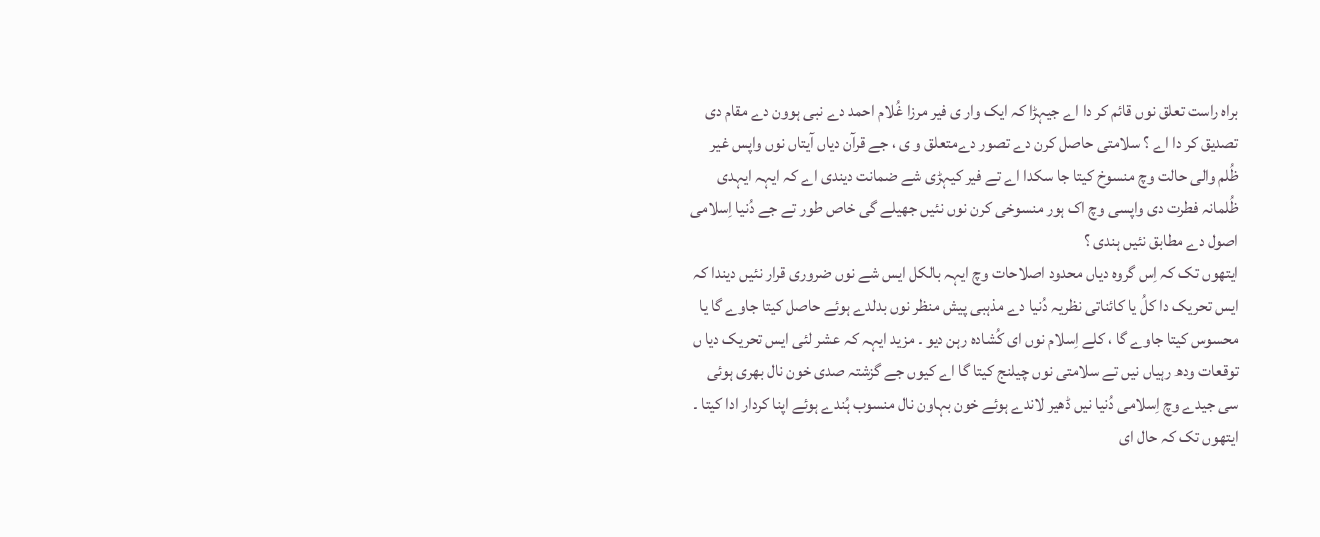براہ راست تعلق نوں قائم کر دا اے جیہڑا کہ ایک وار ی فیر مرزا غُلام احمد دے نبی ہوون دے مقام دی تصدیق کر دا اے ؟ سلامتی حاصل کرن دے تصور دےمتعلق و ی ، جے قرآن دیاں آیتاں نوں واپس غیر ظُلم والی حالت وچ منسوخ کیتا جا سکدا اے تے فیر کیہڑی شے ضمانت دیندی اے کہ ایہہ ایہدی ظُلمانہ فطرت دی واپسی وچ اک ہور منسوخی کرن نوں نئیں جھیلے گی خاص طور تے جے دُنیا اِسلامی اصول دے مطابق نئیں ہندی ؟
ایتھوں تک کہ اِس گروہ دیاں محدود اصلاحات وچ ایہہ بالکل ایس شے نوں ضروری قرار نئیں دیندا کہ ایس تحریک دا کلُ یا کائناتی نظریہ دُنیا دے مذہبی پیش منظر نوں بدلدے ہوئے حاصل کیتا جاوے گا یا محسوس کیتا جاوے گا ، کلے اِسلام نوں ای کُشادہ رہن دیو ۔ مزید ایہہ کہ عشر لئی ایس تحریک دیا ں توقعات ودھ رہیاں نیں تے سلامتی نوں چیلنج کیتا گا اے کیوں جے گزشتہ صدی خون نال بھری ہوئی سی جیدے وچ اِسلامی دُنیا نیں ڈھیر لاندے ہوئے خون بہاون نال منسوب ہُندے ہوئے اپنا کردار ادا کیتا ۔ ایتھوں تک کہ حال ای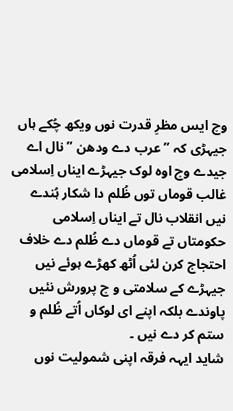وچ ایس مظرِ قدرت نوں ویکھ چُکے ہاں جیہڑی کہ ” عرب دے ودھن ” نال اے جیدے وچ اوہ لوک جیہڑے ایناں اِسلامی غالب قوماں توں ظُلم دا شکار ہُندے نیں انقلاب نال تے ایناں اِسلامی حکومتاں تے قوماں دے ظُلم دے خلاف احتجاج کرن لئی اُٹھ کھڑے ہوئے نیں جیہڑے کے سلامتی و چ پرورش نئیں پاوندے بلکہ اپنے ای لوکاں اُتے ظُلم و ستم کر دے نیں ۔
شاید ایہہ فرقہ اپنی شمولیت نوں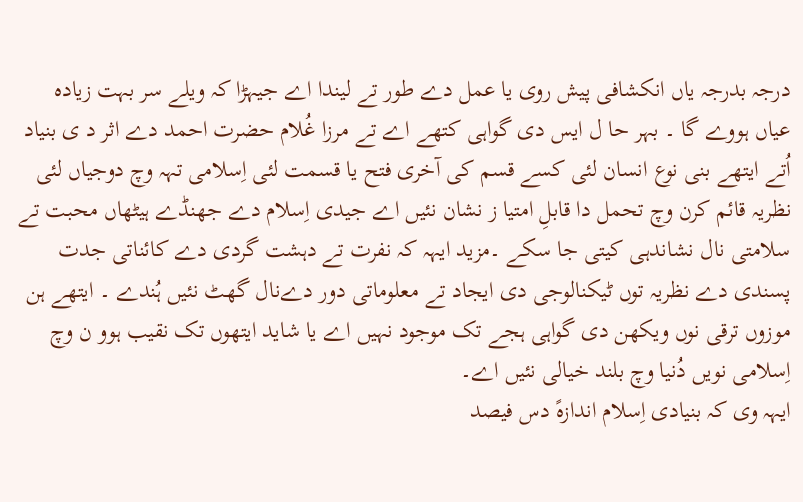درجہ بدرجہ یاں انکشافی پیش روی یا عمل دے طور تے لیندا اے جیہڑا کہ ویلے سر بہت زیادہ عیاں ہووے گا ۔ بہر حا ل ایس دی گواہی کتھے اے تے مرزا غُلام حضرت احمد دے اثر د ی بنیاد اُتے ایتھے بنی نوع انسان لئی کسے قسم کی آخری فتح یا قسمت لئی اِسلامی تہہ وچ دوجیاں لئی نظریہ قائم کرن وچ تحمل دا قابلِ امتیا ز نشان نئیں اے جیدی اِسلام دے جھنڈے ہیٹھاں محبت تے سلامتی نال نشاندہی کیتی جا سکے ۔مزید ایہہ کہ نفرت تے دہشت گردی دے کائناتی جدت پسندی دے نظریہ توں ٹیکنالوجی دی ایجاد تے معلوماتی دور دےنال گھٹ نئیں ہُندے ۔ ایتھے ہن موزوں ترقی نوں ویکھن دی گواہی ہجے تک موجود نہیں اے یا شاید ایتھوں تک نقیب ہوو ن وچ اِسلامی نویں دُنیا وچ بلند خیالی نئیں اے۔
ایہہ وی کہ بنیادی اِسلام اندازہً دس فیصد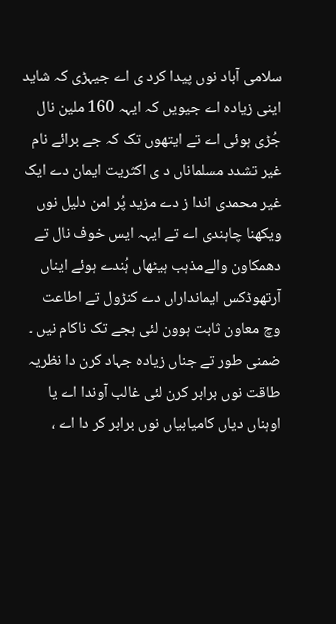سلامی آباد نوں پیدا کرد ی اے جیہڑی کہ شاید اینی زیادہ اے جیویں کہ ایہہ 160 ملین نال جُڑی ہوئی اے تے ایتھوں تک کہ جے برائے نام غیر تشدد مسلماناں د ی اکثریت ایمان دے ایک غیر محمدی اندا ز دے مزید پُر امن دلیل نوں ویکھنا چاہندی اے تے ایہہ ایس خوف نال تے دھمکاون والےمذہب ہیٹھاں ہُندے ہوئے ایناں آرتھوڈکس ایمانداراں دے کنڑول تے اطاعت وچ معاون ثابت ہوون لئی ہجے تک ناکام نیں ۔ ضمنی طور تے جناں زیادہ جہاد کرن دا نظریہ طاقت نوں برابر کرن لئی غالب آوندا اے یا اوہناں دیاں کامیابیاں نوں برابر کر دا اے ،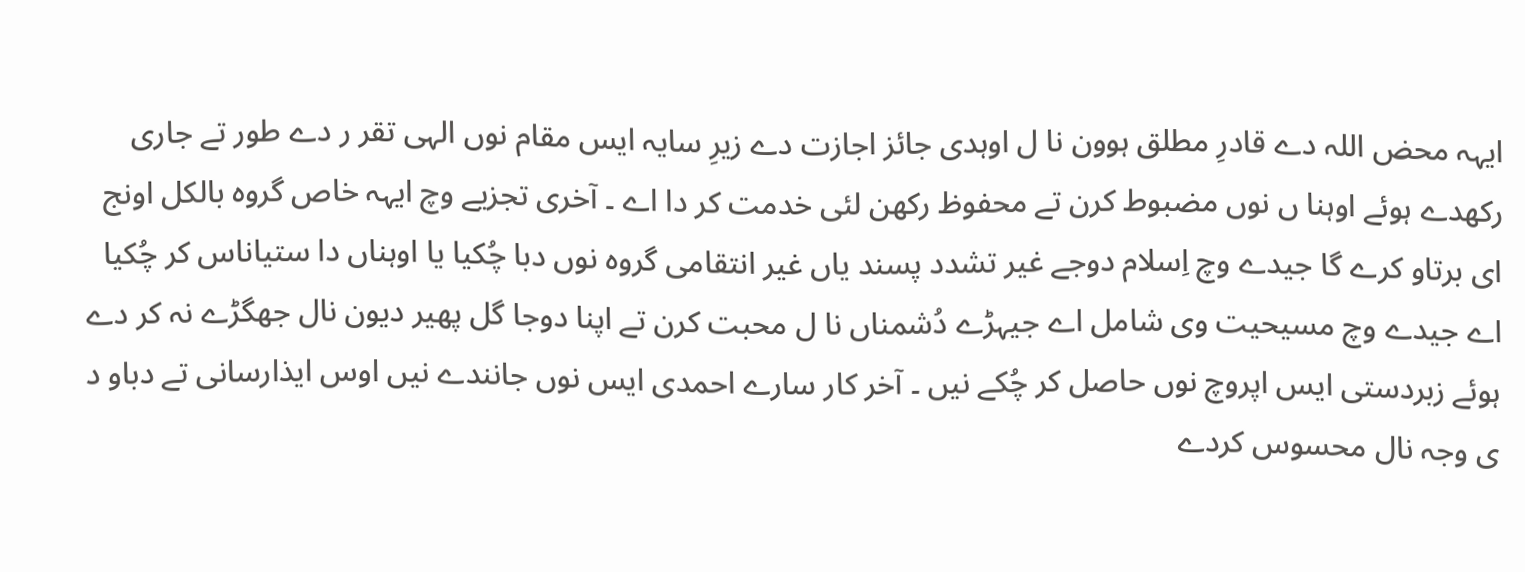ایہہ محض اللہ دے قادرِ مطلق ہوون نا ل اوہدی جائز اجازت دے زیرِ سایہ ایس مقام نوں الہی تقر ر دے طور تے جاری رکھدے ہوئے اوہنا ں نوں مضبوط کرن تے محفوظ رکھن لئی خدمت کر دا اے ۔ آخری تجزیے وچ ایہہ خاص گروہ بالکل اونج ای برتاو کرے گا جیدے وچ اِسلام دوجے غیر تشدد پسند یاں غیر انتقامی گروہ نوں دبا چُکیا یا اوہناں دا ستیاناس کر چُکیا اے جیدے وچ مسیحیت وی شامل اے جیہڑے دُشمناں نا ل محبت کرن تے اپنا دوجا گل پھیر دیون نال جھگڑے نہ کر دے ہوئے زبردستی ایس اپروچ نوں حاصل کر چُکے نیں ۔ آخر کار سارے احمدی ایس نوں جانندے نیں اوس ایذارسانی تے دباو د ی وجہ نال محسوس کردے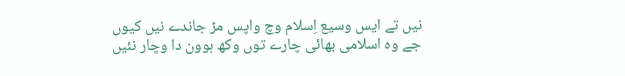نیں تے ایس وسیع اِسلام وچ واپس مڑ جاندے نیں کیوں جے وہ اسلامی بھائی چارے توں وکھ ہوون دا وچار نئیں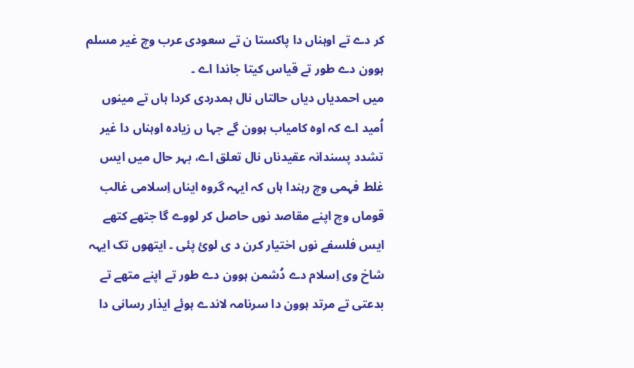کر دے تے اوہناں دا پاکستا ن تے سعودی عرب وچ غیر مسلم ہوون دے طور تے قیاس کیتا جاندا اے ۔
میں احمدیاں دیاں حالتاں نال ہمدردی کردا ہاں تے مینوں اُمید اے کہ اوہ کامیاب ہوون گے جہا ں زیادہ اوہناں دا غیر تشدد پسندانہ عقیدناں نال تعلق اے، بہر حال میں ایس غلط فہمی وچ رہندا ہاں کہ ایہہ گروہ ایناں اِسلامی غالب قوماں وچ اپنے مقاصد نوں حاصل کر لووے گا جتھے کتھے ایس فلسفے نوں اختیار کرن د ی لوئ پئی ۔ ایتھوں تک ایہہ شاخ وی اِسلام دے دُشمن ہوون دے طور تے اپنے متھے تے بدعتی تے مرتد ہوون دا سرنامہ لاندے ہوئے ایذار رسانی دا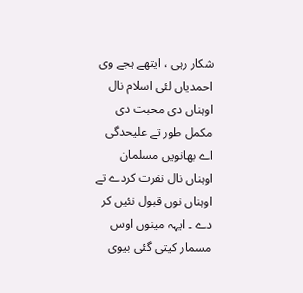شکار رہی ، ایتھے ہجے وی احمدیاں لئی اسلام نال اوہناں دی محبت دی مکمل طور تے علیحدگی اے بھانویں مسلمان اوہناں نال نفرت کردے تے اوہناں نوں قبول نئیں کر دے ۔ ایہہ مینوں اوس مسمار کیتی گئی بیوی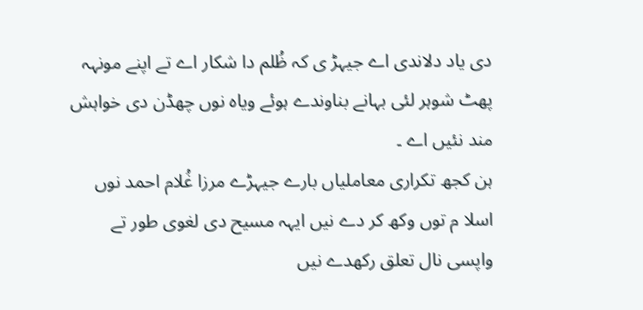دی یاد دلاندی اے جیہڑ ی کہ ظُلم دا شکار اے تے اپنے مونہہ پھٹ شوہر لئی بہانے بناوندے ہوئے ویاہ نوں چھڈن دی خواہش مند نئیں اے ۔
ہن کجھ تکراری معاملیاں بارے جیہڑے مرزا غُلام احمد نوں اسلا م توں وکھ کر دے نیں ایہہ مسیح دی لغوی طور تے واپسی نال تعلق رکھدے نیں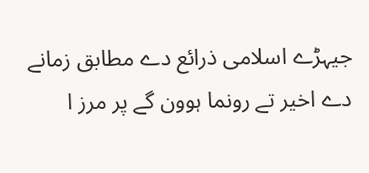جیہڑے اسلامی ذرائع دے مطابق زمانے دے اخیر تے رونما ہوون گے پر مرز ا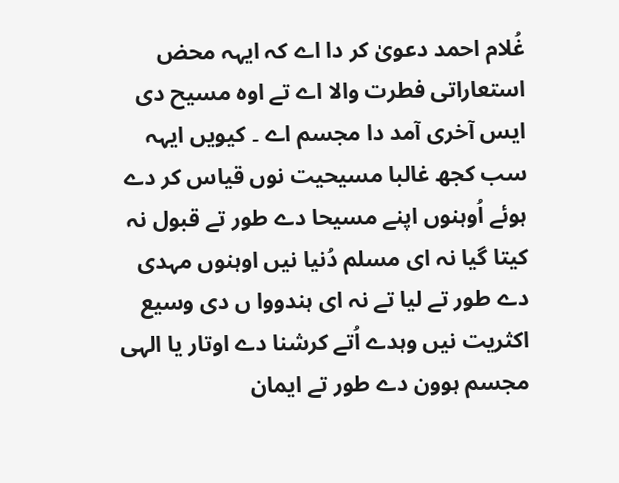غُلام احمد دعویٰ کر دا اے کہ ایہہ محض استعاراتی فطرت والا اے تے اوہ مسیح دی ایس آخری آمد دا مجسم اے ۔ کیویں ایہہ سب کجھ غالبا مسیحیت نوں قیاس کر دے ہوئے اُوہنوں اپنے مسیحا دے طور تے قبول نہ کیتا گیا نہ ای مسلم دُنیا نیں اوہنوں مہدی دے طور تے لیا تے نہ ای ہندووا ں دی وسیع اکثریت نیں وہدے اُتے کرشنا دے اوتار یا الہی مجسم ہوون دے طور تے ایمان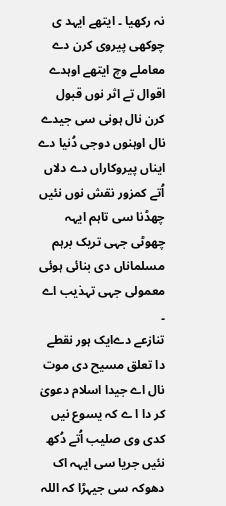نہ رکھیا ۔ ایتھے ایہد ی چوکھی پیروی کرن دے معاملے وچ ایتھے اوہدے اقوال تے اثر نوں قبول کرن نال ہونی سی جیدے نال اوہنوں دوجی دُنیا دے ایناں پیروکاراں دے دلاں اُتے کمزور نقش نوں نئیں چھڈنا سی تاہم ایہہ چھوٹی جہی تریک برہم مسلماناں دی بنائی ہوئی معمولی جہی تہذیب اے ۔
تنازعے دےایک ہور نقطے دا تعلق مسیح دی موت نال اے جیدا اسلام دعویٰ کر دا ا ے کہ یسوع نیں کدی وی صلیب اُتے دُکھ نئیں جریا سی ایہہ اک دھوکہ سی جیہڑا کہ اللہ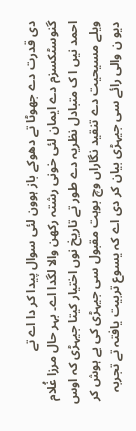دی قدرت دے جھوٹا تے دھوکے باز ہوون لئی سوال پیدا کر دا اے تے گنوسٹکسزم دے ایمان لئی خونی رشتہ رکھن والا لگدا اے۔ بہر حال مرزا غُلام احمد نیں ا ک متبادل نظریہ دے طور تے تاریخ نوں اختیار کیتا جیہڑی کہ اوس ویلے مسیحیت دے تنقید نگاراں وچ بوہت مقبول سی جیہڑی کی بے ہوش کر دیو ن والی رائے سی جیہڑی بیان کر دی اے کہ یسوع تربیت یافتہ تے تجربہ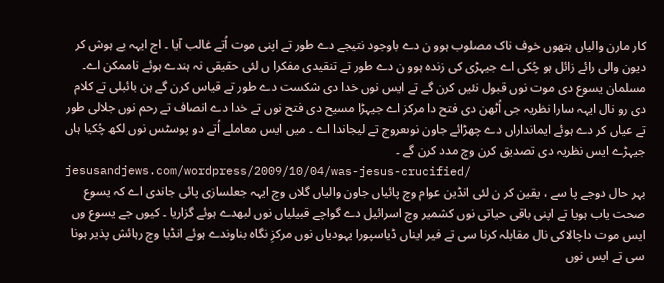کار مارن والیاں ہتھوں خوف ناک مصلوب ہوو ن دے باوجود نتیجے دے طور تے اپنی موت اُتے غالب آیا ۔ اج ایہہ بے ہوش کر دیون والی رائے زائل ہو چُکی اے جیہڑی کی زندہ ہوو ن دے طور تے تنقیدی مفکرا ں لئی حقیقی نہ ہندے ہوئے ناممکن اے۔ مسلمان یسوع دی موت نوں قبول نئیں کرن گے تے ایس نوں خدا دی شکست دے طور تے قیاس کرن گے ہن بائبلی تے کلام دی رو نال ایہہ سارا نظریہ جی اُٹھن دی فتح دا مرکز اے جیہڑا مسیح دی فتح نوں تے خدا دے انصاف تے رحم نوں جلالی طور تے عیاں کر دے ہوئے ایمانداراں دے چھڑائے جاون نوںعروج تے لیجاندا اے ۔ میں ایس معاملے اُتے دو پوسٹس نوں لکھ چُکیا ہاں جیہڑے ایس نظریہ دی تصدیق کرن وچ مدد کرن گے ۔
jesusandjews.com/wordpress/2009/10/04/was-jesus-crucified/
بہر حال دوجے پا سے ، یقین کر ن لئی انڈین عوام وچ پائیاں جاون والیاں گلاں وچ ایہہ جعلسازی پائی جاندی اے کہ یسوع صحت یاب ہویا تے اپنی باقی حیاتی نوں کشمیر وچ اسرائیل دے گواچے قبیلیاں نوں لبھدے ہوئے گزاریا ۔ کیوں جے یسوع وں ایس موت داچالاکی نال مقابلہ کرنا سی تے فیر ایناں ڈیاسپورا یہودیاں نوں مرکزِ نگاہ بناوندے ہوئے انڈیا وچ رہائش پذیر ہونا سی تے ایس نوں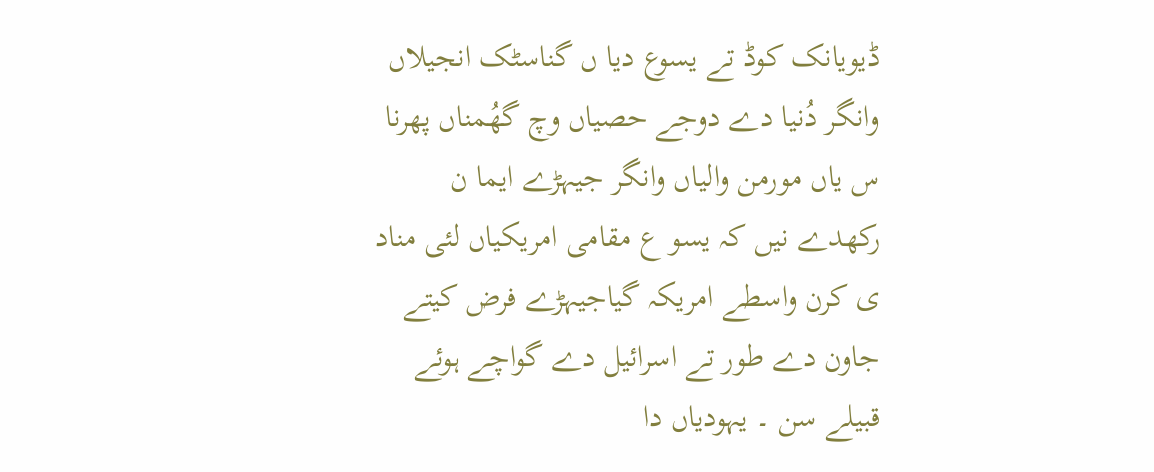ڈیویانک کوڈ تے یسوع دیا ں گناسٹک انجیلاں وانگر دُنیا دے دوجے حصیاں وچ گھُمناں پھرنا س یاں مورمن والیاں وانگر جیہڑے ایما ن رکھدے نیں کہ یسو ع مقامی امریکیاں لئی مناد ی کرن واسطے امریکہ گیاجیہڑے فرض کیتے جاون دے طور تے اسرائیل دے گواچے ہوئے قبیلے سن ۔ یہودیاں دا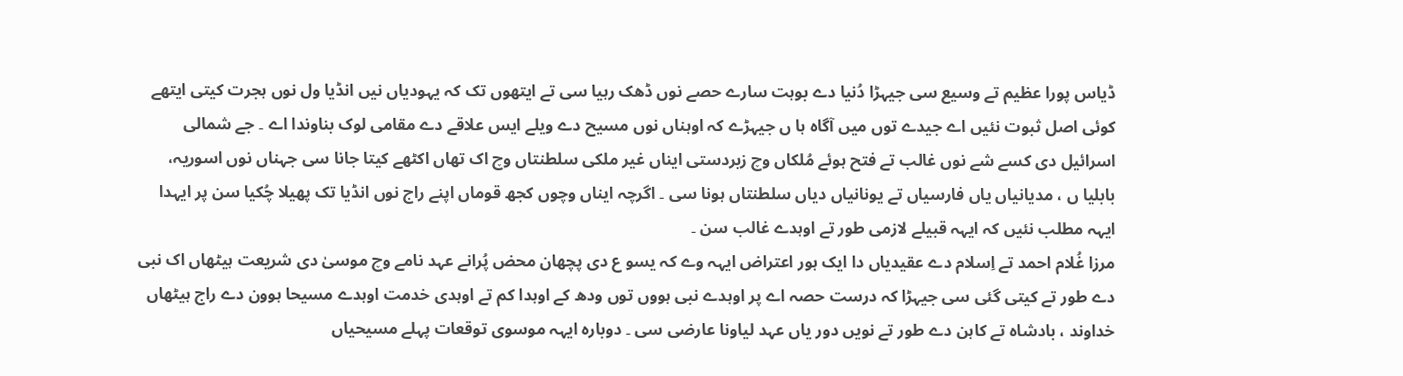ڈیاس پورا عظیم تے وسیع سی جیہڑا دُنیا دے بوہت سارے حصے نوں ڈھک رہیا سی تے ایتھوں تک کہ یہودیاں نیں انڈیا ول نوں ہجرت کیتی ایتھے کوئی اصل ثبوت نئیں اے جیدے توں میں آگاہ ہا ں جیہڑے کہ اوہناں نوں مسیح دے ویلے ایس علاقے دے مقامی لوک بناوندا اے ۔ جے شمالی اسرائیل دی کسے شے نوں غالب تے فتح ہوئے مُلکاں وچ زبردستی ایناں غیر ملکی سلطنتاں وچ اک تھاں اکٹھے کیتا جانا سی جہناں نوں اسوریہ، بابلیا ں ، مدیانیاں یاں فارسیاں تے یونانیاں دیاں سلطنتاں ہونا سی ۔ اگرچہ ایناں وچوں کجھ قوماں اپنے راج نوں انڈیا تک پھیلا چُکیا سن پر ایہدا ایہہ مطلب نئیں کہ ایہہ قبیلے لازمی طور تے اوہدے غالب سن ۔
مرزا غُلام احمد تے اِسلام دے عقیدیاں دا ایک ہور اعتراض ایہہ وے کہ یسو ع دی پچھان محض پُرانے عہد نامے وچ موسیٰ دی شریعت ہیٹھاں اک نبی دے طور تے کیتی گئی سی جیہڑا کہ درست حصہ اے پر اوہدے نبی ہووں توں ودھ کے اوہدا کم تے اوہدی خدمت اوہدے مسیحا ہوون دے راج ہیٹھاں خداوند ، بادشاہ تے کاہن دے طور تے نویں دور یاں عہد لیاونا عارضی سی ۔ دوبارہ ایہہ موسوی توقعات پہلے مسیحیاں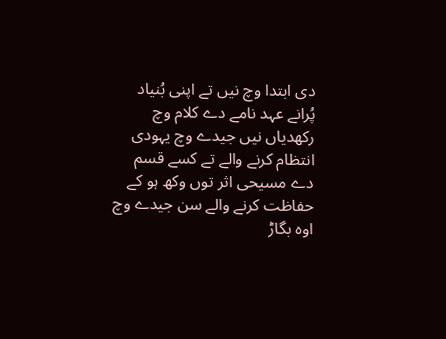دی ابتدا وچ نیں تے اپنی بُنیاد پُرانے عہد نامے دے کلام وچ رکھدیاں نیں جیدے وچ یہودی انتظام کرنے والے تے کسے قسم دے مسیحی اثر توں وکھ ہو کے حفاظت کرنے والے سن جیدے وچ اوہ بگاڑ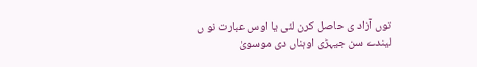توں آزاد ی حاصل کرن لئی یا اوس عبارت نو ں لیندے سن جیہڑی اوہناں دی موسویٰ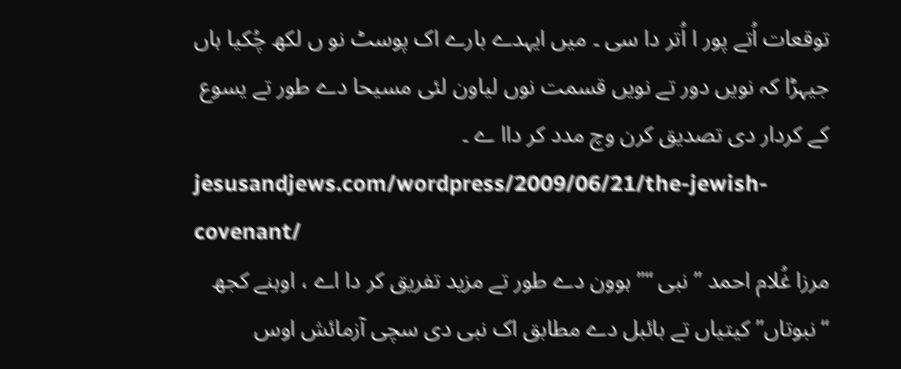توقعات اُتے پور ا اُتر دا سی ۔ میں ایہدے بارے اک پوسٹ نو ں لکھ چُکیا ہاں جیہڑا کہ نویں دور تے نویں قسمت نوں لیاون لئی مسیحا دے طور تے یسوع کے کردار دی تصدیق کرن وچ مدد کر داا ے ۔
jesusandjews.com/wordpress/2009/06/21/the-jewish-covenant/
مرزا غُلام احمد ” نبی “” ہوون دے طور تے مزید تفریق کر دا اے ، اوہنے کجھ “نبوتاں”کیتیاں تے بائبل دے مطابق اک نبی دی سچی آزمائش اوس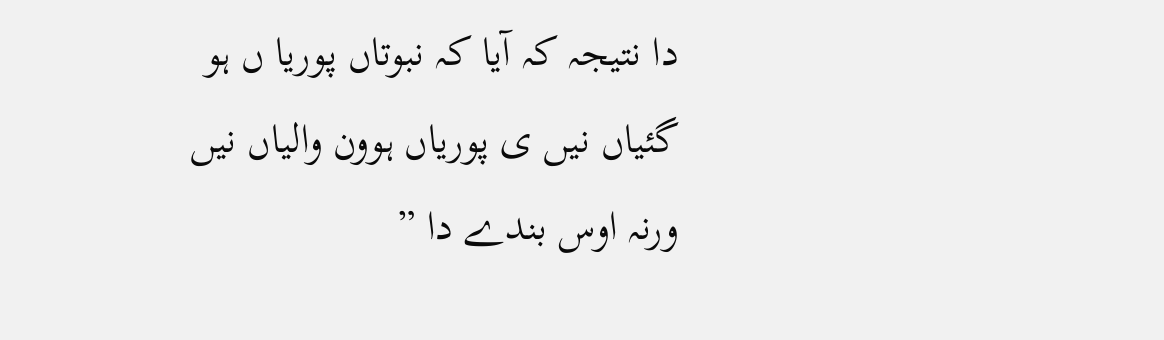دا نتیجہ کہ آیا کہ نبوتاں پوریا ں ہو گئیاں نیں ی پوریاں ہوون والیاں نیں ورنہ اوس بندے دا ”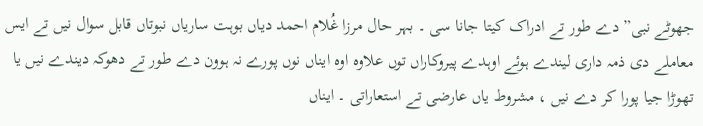جھوٹے نبی” دے طور تے ادراک کیتا جانا سی ۔ بہر حال مرزا غُلام احمد دیاں بوہت ساریاں نبوتاں قابل سوال نیں تے ایس معاملے دی ذمہ داری لیندے ہوئے اوہدے پیروکاراں توں علاوہ اوہ ایناں نوں پورے نہ ہوون دے طور تے دھوکہ دیندے نیں یا تھوڑا جیا پورا کر دے نیں ، مشروط یاں عارضی تے استعاراتی ۔ ایناں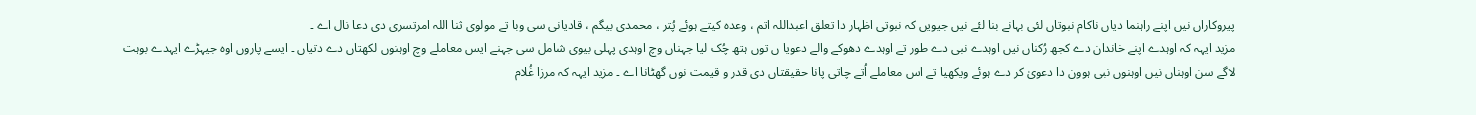پیروکاراں نیں اپنے راہنما دیاں ناکام نبوتاں لئی بہانے بنا لئے نیں جیویں کہ نبوتی اظہار دا تعلق اعبداللہ اتم ، وعدہ کیتے ہوئے پُتر ، محمدی بیگم ، قادیانی سی وبا تے مولوی ثنا اللہ امرتسری دی دعا نال اے ۔
مزید ایہہ کہ اوہدے اپنے خاندان دے کجھ رُکناں نیں اوہدے نبی دے طور تے اوہدے دھوکے والے دعویا ں توں ہتھ چُک لیا جہناں وچ اوہدی پہلی بیوی شامل سی جہنے ایس معاملے وچ اوہنوں لکھتاں دے دتیاں ۔ ایسے پاروں اوہ جیہڑے ایہدے بوہت لاگے سن اوہناں نیں اوہنوں نبی ہوون دا دعویٰ کر دے ہوئے ویکھیا تے اس معاملے اُتے چاتی پانا حقیقتاں دی قدر و قیمت نوں گھٹانا اے ۔ مزید ایہہ کہ مرزا غُلام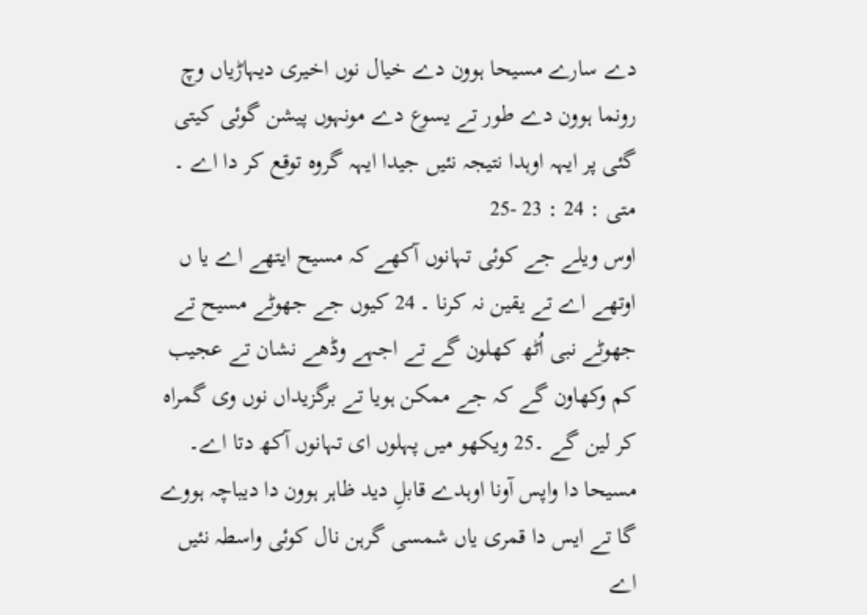دے سارے مسیحا ہوون دے خیال نوں اخیری دیہاڑیاں وچ رونما ہوون دے طور تے یسوع دے مونہوں پیشن گوئی کیتی گئی پر ایہہ اوہدا نتیجہ نئیں جیدا ایہہ گروہ توقع کر دا اے ۔
متی : 24 : 23 -25
اوس ویلے جے کوئی تہانوں آکھے کہ مسیح ایتھے اے یا ں اوتھے اے تے یقین نہ کرنا ۔ 24 کیوں جے جھوٹے مسیح تے جھوٹے نبی اُٹھ کھلون گے تے اجہے وڈھے نشان تے عجیب کم وکھاون گے کہ جے ممکن ہویا تے برگزیداں نوں وی گمراہ کر لین گے ۔25 ویکھو میں پہلوں ای تہانوں آکھ دتا اے۔
مسیحا دا واپس آونا اوہدے قابلِ دید ظاہر ہوون دا دیباچہ ہووے گا تے ایس دا قمری یاں شمسی گرہن نال کوئی واسطہ نئیں اے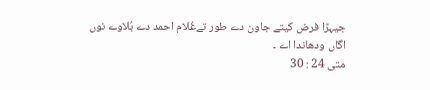جیہڑا فرض کیتے جاون دے طور تےغُلام احمد دے بُلاوے نوں اگاں ودھاندا اے ۔
متی 24 : 30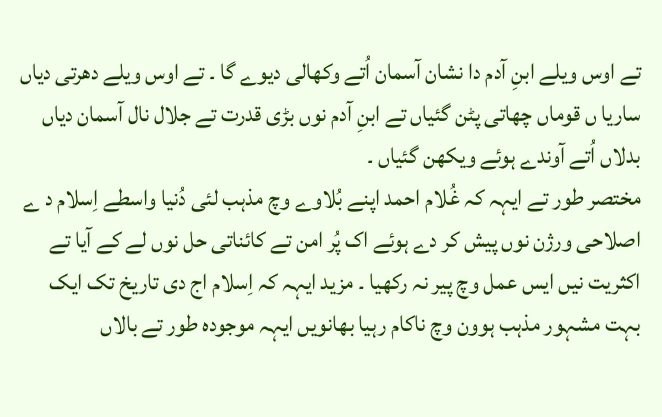تے اوس ویلے ابنِ آدم دا نشان آسمان اُتے وکھالی دیوے گا ۔ تے اوس ویلے دھرتی دیاں ساریا ں قوماں چھاتی پٹن گئیاں تے ابنِ آدم نوں بڑی قدرت تے جلال نال آسمان دیاں بدلاں اُتے آوندے ہوئے ویکھن گئیاں ۔
مختصر طور تے ایہہ کہ غُلام احمد اپنے بُلاوے وچ مذہب لئی دُنیا واسطے اِسلام د ے اصلاحی ورژن نوں پیش کر دے ہوئے اک پُر امن تے کائناتی حل نوں لے کے آیا تے اکثریت نیں ایس عمل وچ پیر نہ رکھیا ۔ مزید ایہہ کہ اِسلام اج دی تاریخ تک ایک بہت مشہور مذہب ہوون وچ ناکام رہیا بھانویں ایہہ موجودہ طور تے بالاں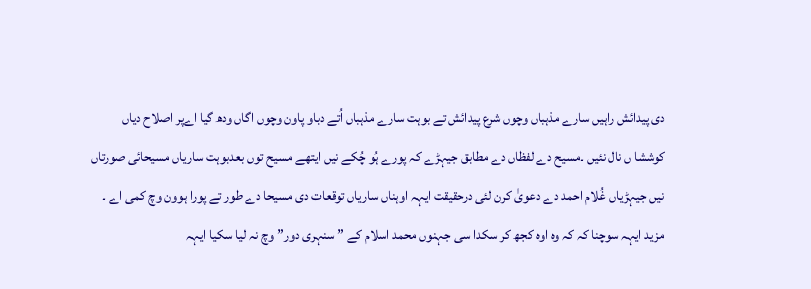دی پیدائش راہیں سارے مذہباں وچوں شرع پیدائش تے بوہت سارے مذہباں اُتے دباو پاون وچوں اگاں ودھ گیا اےپر اصلاح دیاں کوششا ں نال نئیں ۔مسیح دے لفظاں دے مطابق جیہڑے کہ پورے ہُو چُکے نیں ایتھے مسیح توں بعدبوہت ساریاں مسیحائی صورتاں نیں جیہڑیاں غُلام احمد دے دعویٰ کرن لئی درحقیقت ایہہ اوہناں ساریاں توقعات دی مسیحا دے طور تے پورا ہوون وچ کمی اے ۔ مزید ایہہ سوچنا کہ کہ وہ اوہ کجھ کر سکدا سی جہنوں محمد اسلام کے ” سنہری دور” وچ نہ لیا سکیا ایہہ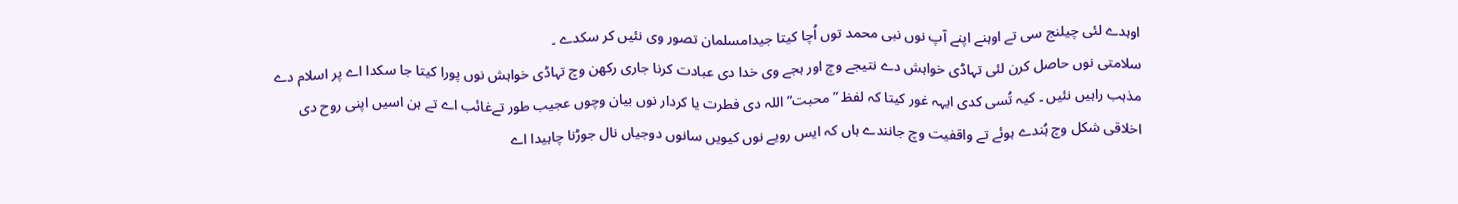اوہدے لئی چیلنج سی تے اوہنے اپنے آپ نوں نبی محمد توں اُچا کیتا جیدامسلمان تصور وی نئیں کر سکدے ۔
سلامتی نوں حاصل کرن لئی تہاڈی خواہش دے نتیجے وچ اور ہجے وی خدا دی عبادت کرنا جاری رکھن وچ تہاڈی خواہش نوں پورا کیتا جا سکدا اے پر اسلام دے مذہب راہیں نئیں ۔ کیہ تُسی کدی ایہہ غور کیتا کہ لفظ ” محبت” اللہ دی فطرت یا کردار نوں بیان وچوں عجیب طور تےغائب اے تے ہن اسیں اپنی روح دی اخلاقی شکل وچ ہُندے ہوئے تے واقفیت وچ جانندے ہاں کہ ایس رویے نوں کیویں سانوں دوجیاں نال جوڑنا چاہیدا اے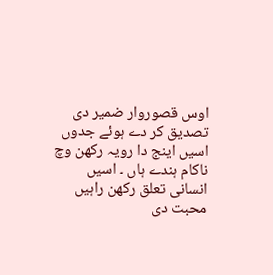اوس قصوروار ضمیر دی تصدیق کر دے ہوئے جدوں اسیں اینج دا رویہ رکھن وچ ناکام ہندے ہاں ۔ اسیں انسانی تعلق رکھن راہیں محبت دی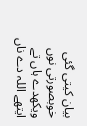بیان کیتی گئی خوبصورتی نوں ویکھدے ہاں تے ایتھے اللہ دے ناں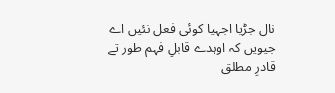نال جڑیا اجہیا کوئی فعل نئیں اے جیویں کہ اوہدے قابلِ فہم طور تے قادرِ مطلق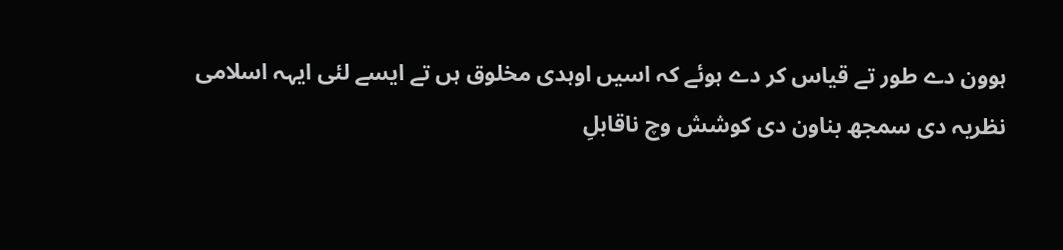ہوون دے طور تے قیاس کر دے ہوئے کہ اسیں اوہدی مخلوق ہں تے ایسے لئی ایہہ اسلامی نظریہ دی سمجھ بناون دی کوشش وچ ناقابلِ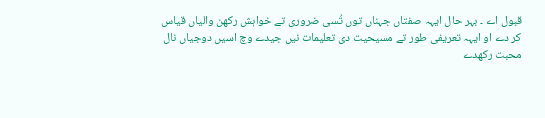قبول اے ۔ بہر حال ایہہ صفتاں جہناں توں تُسی ضروری تے خواہش رکھن والیاں قیاس کر دے او ایہہ تعریفی طور تے مسیحیت دی تعلیمات نیں جیدے وچ اسیں دوجیاں نال محبت رکھدے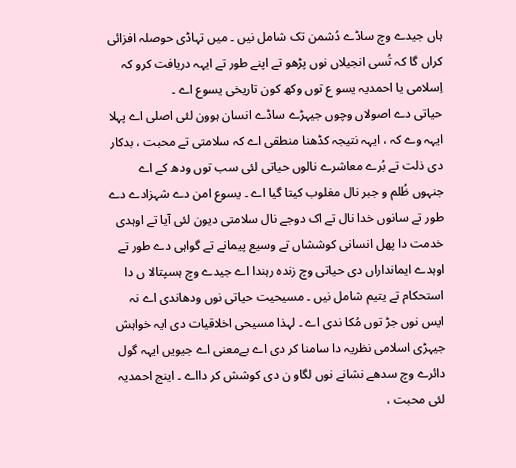ہاں جیدے وچ ساڈے دُشمن تک شامل نیں ۔ میں تہاڈی حوصلہ افزائی کراں گا کہ تُسی انجیلاں نوں پڑھو تے اپنے طور تے ایہہ دریافت کرو کہ اِسلامی یا احمدیہ یسو ع توں وکھ کون تاریخی یسوع اے ۔
حیاتی دے اصولاں وچوں جیہڑے ساڈے انسان ہوون لئی اصلی اے پہلا ایہہ وے کہ ، ایہہ نتیجہ کڈھنا منطقی اے کہ سلامتی تے محبت ، بدکار دی ذلت تے بُرے معاشرے نالوں حیاتی لئی سب توں ودھ کے اے جنہوں ظُلم و جبر نال مغلوب کیتا گیا اے ۔ یسوع امن دے شہزادے دے طور تے سانوں خدا نال تے اک دوجے نال سلامتی دیون لئی آیا تے اوہدی خدمت دا پھل انسانی کوششاں تے وسیع پیمانے تے گواہی دے طور تے اوہدے ایمانداراں دی حیاتی وچ زندہ رہندا اے جیدے وچ ہسپتالا ں دا استحکام تے یتیم شامل نیں ۔ مسیحیت حیاتی نوں ودھاندی اے نہ ایس نوں جڑ توں مُکا ندی اے ۔ لہذا مسیحی اخلاقیات دی ایہ خواہش جیہڑی اسلامی نظریہ دا سامنا کر دی اے بےمعنی اے جیویں ایہہ گول دائرے وچ سدھے نشانے نوں لگاو ن دی کوشش کر دااے ۔ اینج احمدیہ لئی محبت ،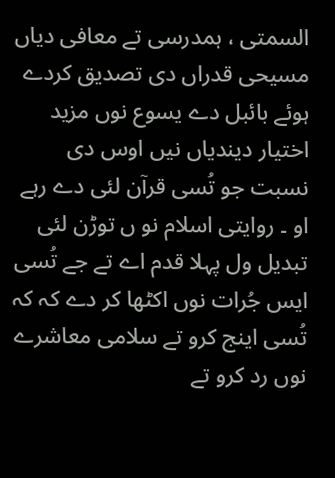السمتی ، ہمدرسی تے معافی دیاں مسیحی قدراں دی تصدیق کردے ہوئے بائبل دے یسوع نوں مزید اختیار دیندیاں نیں اوس دی نسبت جو تُسی قرآن لئی دے رہے او ۔ روایتی اسلام نو ں توڑن لئی تبدیل ول پہلا قدم اے تے جے تُسی ایس جُرات نوں اکٹھا کر دے کہ کہ تُسی اینج کرو تے سلامی معاشرے نوں رد کرو تے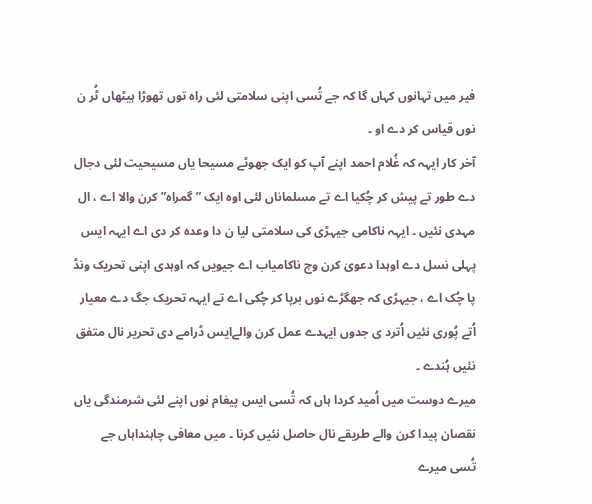فیر میں تہانوں کہاں گا کہ جے تُسی اپنی سلامتی لئی راہ توں تھوڑا ہیٹھاں ٹُر ن نوں قیاس کر دے او ۔
آخر کار ایہہ کہ غُلام احمد اپنے آپ کو ایک جھوٹے مسیحا یاں مسیحیت لئی دجال دے طور تے پیش کر چُکیا اے تے مسلماناں لئی اوہ ایک ” گمراہ” کرن والا اے ، ال مہدی نئیں ۔ ایہہ ناکامی جیہڑی کی سلامتی لیا ن دا وعدہ کر دی اے ایہہ ایس پہلی نسل دے اوہدا دعویٰ کرن وچ ناکامیاب اے جیویں کہ اوہدی اپنی تحریک ونڈ پا چُک اے ، جیہڑی کہ جھگڑے نوں برپا کر چُکی اے تے ایہہ تحریک جگ دے معیار اُتے پُوری نئیں اُترد ی جدوں ایہدے عمل کرن والےایس ڈرامے دی تحریر نال متفق نئیں ہُندے ۔
میرے دوست میں اُمید کردا ہاں کہ تُسی ایس پیغام نوں اپنے لئی شرمندگی یاں نقصان پیدا کرن والے طریقے نال حاصل نئیں کرنا ۔ میں معافی چاہنداہاں جے تُسی میرے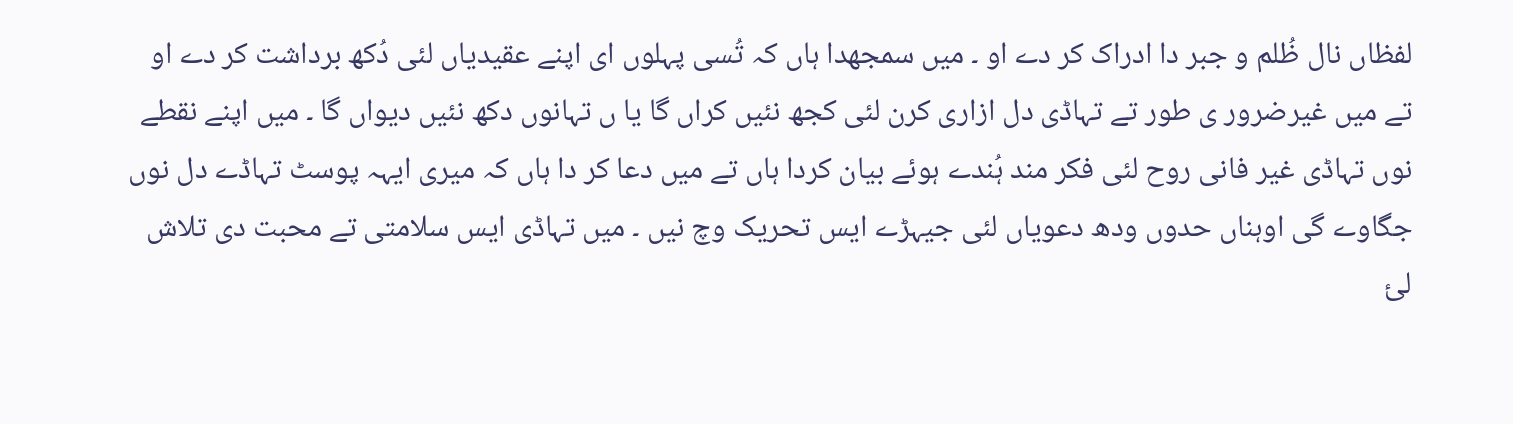لفظاں نال ظُلم و جبر دا ادراک کر دے او ۔ میں سمجھدا ہاں کہ تُسی پہلوں ای اپنے عقیدیاں لئی دُکھ برداشت کر دے او تے میں غیرضرور ی طور تے تہاڈی دل ازاری کرن لئی کجھ نئیں کراں گا یا ں تہانوں دکھ نئیں دیواں گا ۔ میں اپنے نقطے نوں تہاڈی غیر فانی روح لئی فکر مند ہُندے ہوئے بیان کردا ہاں تے میں دعا کر دا ہاں کہ میری ایہہ پوسٹ تہاڈے دل نوں جگاوے گی اوہناں حدوں ودھ دعویاں لئی جیہڑے ایس تحریک وچ نیں ۔ میں تہاڈی ایس سلامتی تے محبت دی تلاش لئ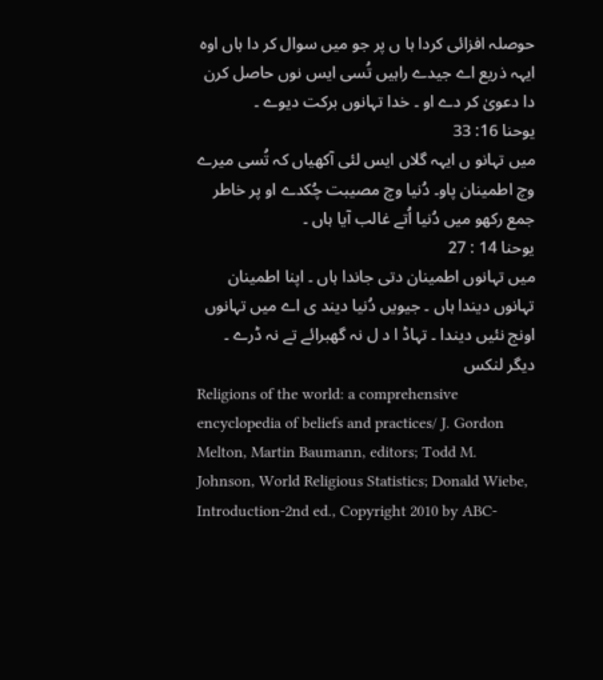حوصلہ افزائی کردا ہا ں پر جو میں سوال کر دا ہاں اوہ ایہہ ذریع اے جیدے راہیں تُسی ایس نوں حاصل کرن دا دعویٰ کر دے او ۔ خدا تہانوں برکت دیوے ۔
یوحنا 16: 33
میں تہانو ں ایہہ گلاں ایس لئی آکھیاں کہ تُسی میرے وچ اطمینان پاو۔ دُنیا وچ مصیبت چُکدے او پر خاطر جمع رکھو میں دُنیا اُتے غالب آیا ہاں ۔
یوحنا 14 : 27
میں تہانوں اطمینان دتی جاندا ہاں ۔ اپنا اطمینان تہانوں دیندا ہاں ۔ جیویں دُنیا دیند ی اے میں تہانوں اونج نئیں دیندا ۔ تہاڈ ا د ل نہ گھبرائے تے نہ ڈرے ۔
دیگر لنکس
Religions of the world: a comprehensive encyclopedia of beliefs and practices/ J. Gordon Melton, Martin Baumann, editors; Todd M. Johnson, World Religious Statistics; Donald Wiebe, Introduction-2nd ed., Copyright 2010 by ABC-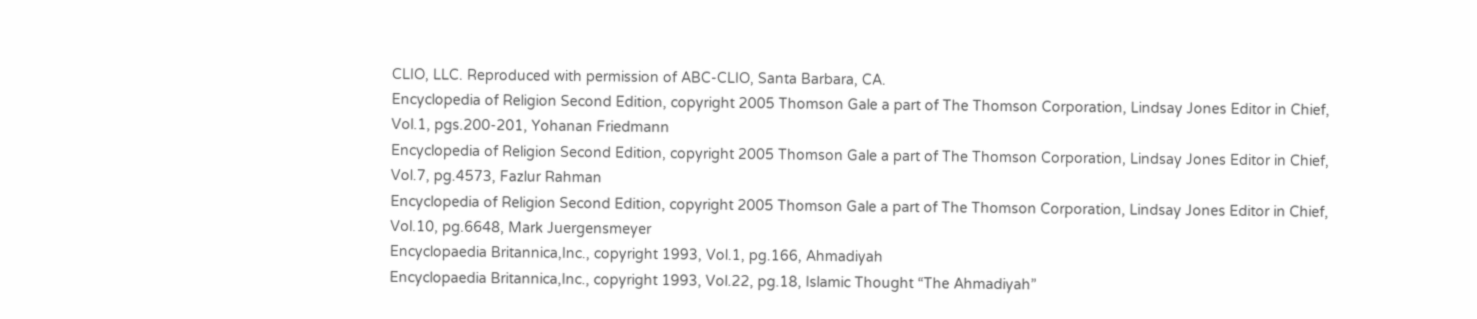CLIO, LLC. Reproduced with permission of ABC-CLIO, Santa Barbara, CA.
Encyclopedia of Religion Second Edition, copyright 2005 Thomson Gale a part of The Thomson Corporation, Lindsay Jones Editor in Chief, Vol.1, pgs.200-201, Yohanan Friedmann
Encyclopedia of Religion Second Edition, copyright 2005 Thomson Gale a part of The Thomson Corporation, Lindsay Jones Editor in Chief, Vol.7, pg.4573, Fazlur Rahman
Encyclopedia of Religion Second Edition, copyright 2005 Thomson Gale a part of The Thomson Corporation, Lindsay Jones Editor in Chief, Vol.10, pg.6648, Mark Juergensmeyer
Encyclopaedia Britannica,Inc., copyright 1993, Vol.1, pg.166, Ahmadiyah
Encyclopaedia Britannica,Inc., copyright 1993, Vol.22, pg.18, Islamic Thought “The Ahmadiyah”